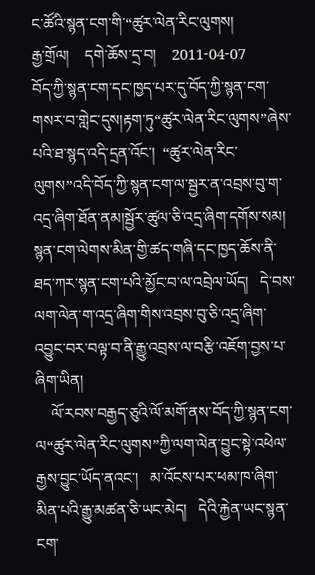ང་ཚོའི་སྙན་ངག་གི་“ཚུར་ལེན་རིང་ལུགས།
རྒྱ་གྲོལ།    དགེ་ཆོས་དྲ་བ།    2011-04-07
བོད་ཀྱི་སྙན་ངག་དང་ཁྱད་པར་དུ་བོད་ཀྱི་སྙན་ངག་གསར་བ་གླེང་དུས།རྟག་ཏུ“ཚུར་ལེན་རིང་ལུགས”ཞེས་ པའི་ཐ་སྙད་འདི་དྲན་འོང་།  “ཚུར་ལེན་རིང་ལུགས”འདི་བོད་ཀྱི་སྙན་ངག་ལ་སྦྱར་ན་འབྲས་བུ་ག་འདྲ་ཞིག་ཐོན་ནམ།སྦྱོར་ཚུལ་ཅི་འདྲ་ཞིག་དགོས་སམ།  སྙན་ངག་ལེགས་མིན་གྱི་ཚད་གཞི་དང་ཁྱད་ཆོས་ནི་ཐད་ཀར་སྙན་ངག་པའི་མྱོང་བ་ལ་འབྲེལ་ཡོད།   དེ་བས་ལག་ལེན་ག་འདྲ་ཞིག་གིས་འབྲས་བུ་ཅི་འདྲ་ཞིག་འབྱུང་བར་བལྟ་བ་ནི་རྒྱུ་འབྲས་ལ་བརྩི་འཇོག་བྱས་པ་ཞིག་ཡིན།
    ལོ་རབས་བརྒྱད་ཅུའི་ལོ་མགོ་ནས་བོད་ཀྱི་སྙན་ངག་ལ“ཚུར་ལེན་རིང་ལུགས”ཀྱི་ལག་ལེན་བྱུང་སྟེ་འཕེལ་རྒྱས་བྱུང་ཡོད་ནའང་།   མ་འོངས་པར་ཕམ་ཁ་ཞིག་མིན་པའི་རྒྱུ་མཚན་ཅི་ཡང་མེད།   དེའི་རྐྱེན་ཡང་སྙན་ངག་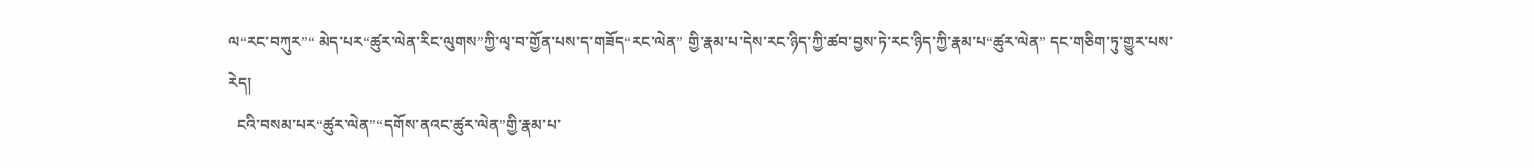ལ“རང་བཀུར”“ མེད་པར“ཚུར་ལེན་རིང་ལུགས”ཀྱི་ལྭ་བ་གྱོན་པས་ད་གཟོད“རང་ལེན” གྱི་རྣམ་པ་དེས་རང་ཉིད་ཀྱི་ཚབ་བྱས་ཏེ་རང་ཉིད་ཀྱི་རྣམ་པ“ཚུར་ལེན” དང་གཅིག་ཏུ་གྱུར་པས་རེད།
  ངའི་བསམ་པར“ཚུར་ལེན”“དགོས་ནའང་ཚུར་ལེན”གྱི་རྣམ་པ་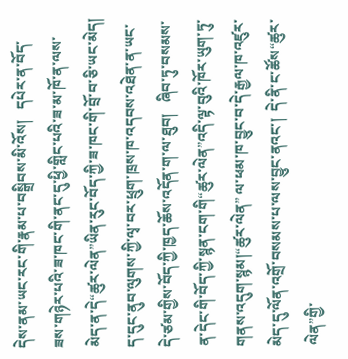དེས་ནམ་ཡང་རང་གི་རྣམ་པ་བསྒྲིབས་མི་འོས།   དཔེར་ན་བོད་ཟས་གཉེར་པའི་ཟ་ཁང་གི་ནང་དུ་ཕྱི་གླིང་པའི་ཟ་མ་ཁོ་ན་ལས་མེད་ན་དེ“ཚུར་ལེན”ཡིན་རུང་བོད་ཀྱི་ཟ་ཁང་གི་བྲོ་བ་ཅི་ཡང་མེད།   ད་དུང་ནུབ་ལུགས་ཀྱི་ལྭ་བར་ཕྲུག་ཁྲས་ཁ་འདབས་འཐེན་ན་ཡང་དེ་ཙམ་གྱིས་བོད་ཀྱི་ཁྱད་ཆོས་འདོན་ག་ལ་ཐུབ།   ཞིབ་ཏུ་བསམས་ན་དེང་གི་བོད་ཀྱི་སྙན་ངག་གི“ཚུར་ལེན”འདི་ལྟ་བུའི་ཁོར་ཡུག་ཏུ་གནས་འདུག་སྙམ།“ཚུར་ལེན” ལ་ཕམ་ཁ་བྱུང་བ་དེ་རྒྱལ་ཁ་འཛུར་མེད་དུ་ལོན་འགྲོ་བསམས་པ་ལས་བྱུང་ནའང་།  དེ་ནི་ང་ཚོས“ཚུར་ལེན”གྱི་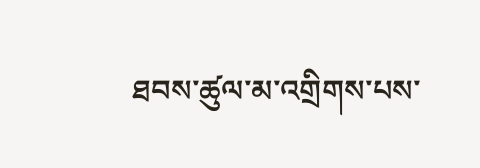ཐབས་ཚུལ་མ་འགྲིགས་པས་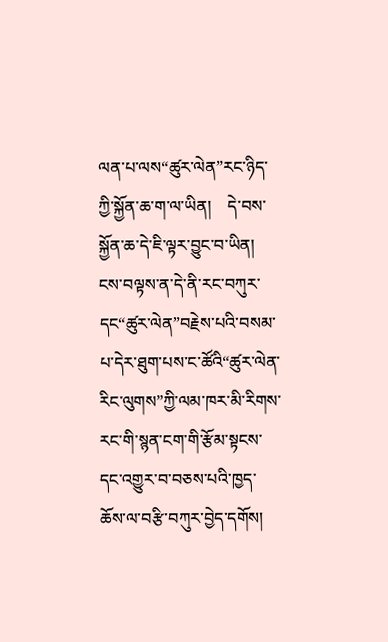ལན་པ་ལས“ཚུར་ལེན”རང་ཉིད་ཀྱི་སྐྱོན་ཆ་ག་ལ་ཡིན།    དེ་བས་སྐྱོན་ཆ་དེ་ཇི་ལྟར་བྱུང་བ་ཡིན།  ངས་བལྟས་ན་དེ་ནི་རང་བཀུར་དང“ཚུར་ལེན”བརྗེས་པའི་བསམ་པ་དེར་ཐུག་པས་ང་ཚོའི“ཚུར་ལེན་རིང་ལུགས”ཀྱི་ལམ་ཁར་མི་རིགས་རང་གི་སྙན་ངག་གི་རྩོམ་སྟངས་དང་འགྱུར་བ་བཅས་པའི་ཁྱད་ཆོས་ལ་བརྩི་བཀུར་བྱེད་དགོས།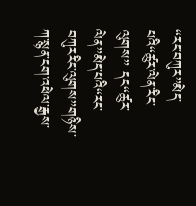“རང་བཀུར”མེད་པའི“ཚུར་ལེན་རིང་ལུགས” དང“ཚུར་ལེན”མེད་པའི“རང་བཀུརརིང་ལུགས”གཉིས་ཀ་སྙན་ངག་འཕེལ་རྒྱས་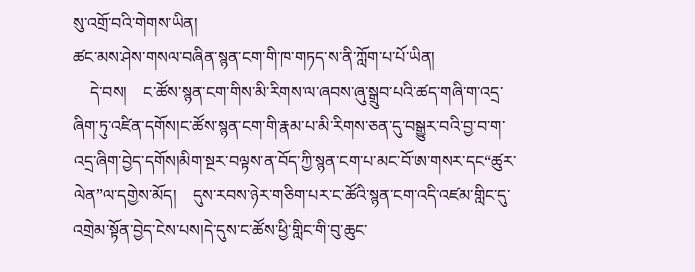སུ་འགྲོ་བའི་གེགས་ཡིན།
ཚང་མས་ཤེས་གསལ་བཞིན་སྙན་ངག་གི་ཁ་གཏད་ས་ནི་ཀློག་པ་པོ་ཡིན།
    དེ་བས།    ང་ཚོས་སྙན་ངག་གིས་མི་རིགས་ལ་ཞབས་ཞུ་སྒྲུབ་པའི་ཚད་གཞི་ག་འདྲ་ཞིག་ཏུ་འཛིན་དགོས།ང་ཚོས་སྙན་ངག་གི་རྣམ་པ་མི་རིགས་ཅན་དུ་བསྒྱུར་བའི་བྱ་བ་ག་འདྲ་ཞིག་བྱེད་དགོས།མིག་སྔར་བལྟས་ན་བོད་ཀྱི་སྙན་ངག་པ་མང་བོ་ཨ་གསར་དང“ཚུར་ལེན”ལ་དགྱེས་མོད།    དུས་རབས་ཉེར་གཅིག་པར་ང་ཚོའི་སྙན་ངག་འདི་འཛམ་གླིང་དུ་འགྲེམ་སྟོན་བྱེད་ངེས་པས།དེ་དུས་ང་ཚོས་ཕྱི་གླིང་གི་བུ་ཆུང་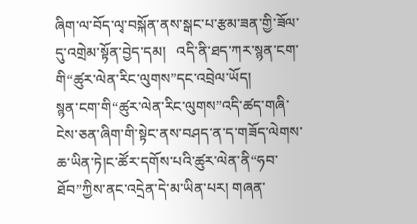ཞིག་ལ་བོད་ལྭ་བསྐོན་ནས་སྒང་པ་རྩམ་ཟན་གྱི་ཟོལ་དུ་འགྲེམ་སྟོན་བྱེད་དམ།   འདི་ནི་ཐད་ཀར་སྙན་ངག་གི“ཚུར་ལེན་རིང་ལུགས”དང་འབྲེལ་ཡོད།
སྙན་ངག་གི“ཚུར་ལེན་རིང་ལུགས”འདི་ཚད་གཞི་ངེས་ཅན་ཞིག་གི་སྟེང་ནས་བཤད་ན་ད་གཟོད་ལེགས་ཆ་ཡིན་ཏེ།ང་ཚོར་དགོས་པའི་ཚུར་ལེན་ནི“ཧབ་ཐོབ”ཀྱིས་ནང་འདྲེན་དེ་མ་ཡིན་པར། གཞན་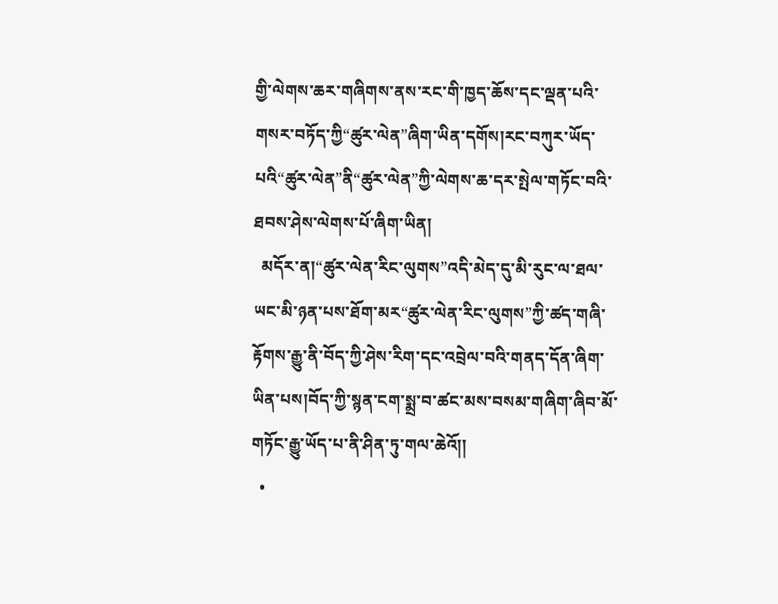གྱི་ལེགས་ཆར་གཞིགས་ནས་རང་གི་ཁྱད་ཆོས་དང་ལྡན་པའི་གསར་བཏོད་ཀྱི“ཚུར་ལེན”ཞིག་ཡིན་དགོས།རང་བཀུར་ཡོད་པའི“ཚུར་ལེན”ནི“ཚུར་ལེན”ཀྱི་ལེགས་ཆ་དར་སྤེལ་གཏོང་བའི་ཐབས་ཤེས་ལེགས་པོ་ཞིག་ཡིན།
  མདོར་ན།“ཚུར་ལེན་རིང་ལུགས”འདི་མེད་དུ་མི་རུང་ལ་ཐལ་ཡང་མི་ཉན་པས་ཐོག་མར“ཚུར་ལེན་རིང་ལུགས”ཀྱི་ཚད་གཞི་རྟོགས་རྒྱུ་ནི་བོད་ཀྱི་ཤེས་རིག་དང་འབྲེལ་བའི་གནད་དོན་ཞིག་ཡིན་པས།བོད་ཀྱི་སྙན་ངག་སྨྲ་བ་ཚང་མས་བསམ་གཞིག་ཞིབ་མོ་གཏོང་རྒྱུ་ཡོད་པ་ནི་ཤིན་ཏུ་གལ་ཆེའོ།།
  •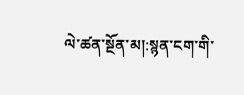ལེ་ཚན་སྔོན་མ།:སྙན་ངག་གི་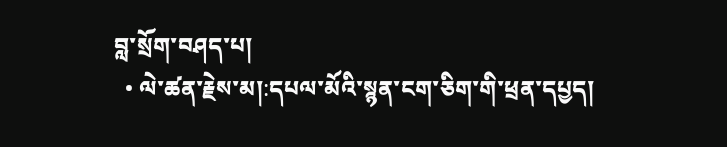བླ་སྲོག་བཤད་པ།
  • ལེ་ཚན་རྗེས་མ།:དཔལ་མོའི་སྙན་ངག་ཅིག་གི་ཕྲན་དཔྱད།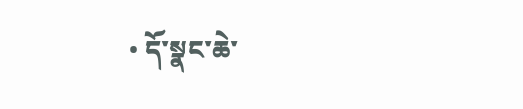• དོ་སྣང་ཆེ་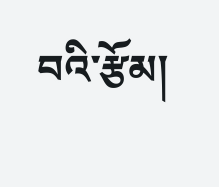བའི་རྩོམ།